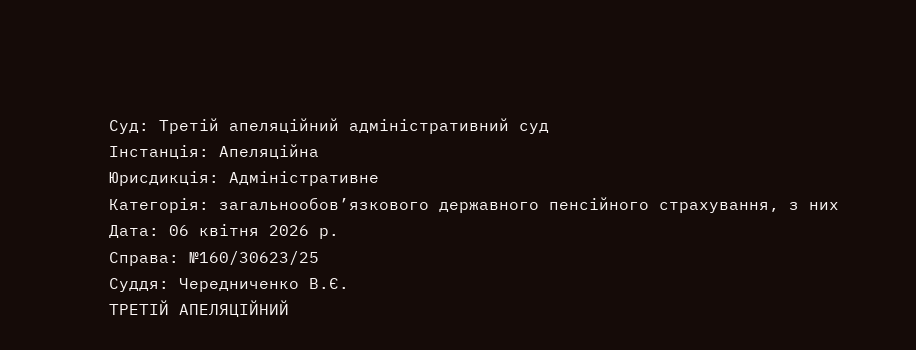Суд: Третій апеляційний адміністративний суд
Інстанція: Апеляційна
Юрисдикція: Адміністративне
Категорія: загальнообов’язкового державного пенсійного страхування, з них
Дата: 06 квітня 2026 р.
Справа: №160/30623/25
Суддя: Чередниченко В.Є.
ТРЕТІЙ АПЕЛЯЦІЙНИЙ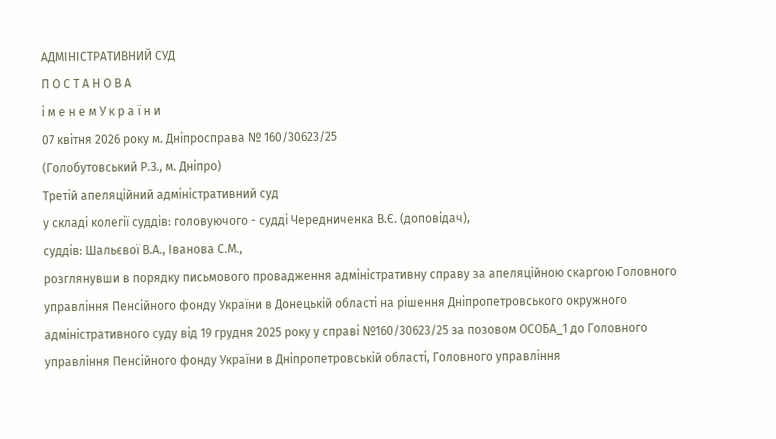АДМІНІСТРАТИВНИЙ СУД
П О С Т А Н О В А
і м е н е м У к р а ї н и
07 квітня 2026 року м. Дніпросправа № 160/30623/25
(Голобутовський Р.З., м. Дніпро)
Третій апеляційний адміністративний суд
у складі колегії суддів: головуючого - судді Чередниченка В.Є. (доповідач),
суддів: Шальєвої В.А., Іванова С.М.,
розглянувши в порядку письмового провадження адміністративну справу за апеляційною скаргою Головного управління Пенсійного фонду України в Донецькій області на рішення Дніпропетровського окружного адміністративного суду від 19 грудня 2025 року у справі №160/30623/25 за позовом ОСОБА_1 до Головного управління Пенсійного фонду України в Дніпропетровській області, Головного управління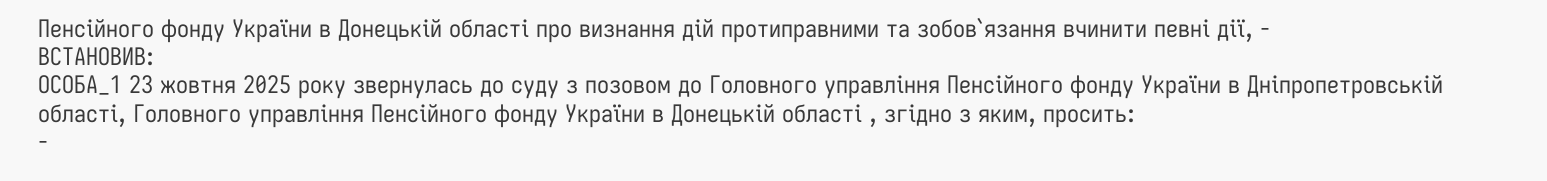Пенсійного фонду України в Донецькій області про визнання дій протиправними та зобов`язання вчинити певні дії, -
ВСТАНОВИВ:
ОСОБА_1 23 жовтня 2025 року звернулась до суду з позовом до Головного управління Пенсійного фонду України в Дніпропетровській області, Головного управління Пенсійного фонду України в Донецькій області , згідно з яким, просить:
-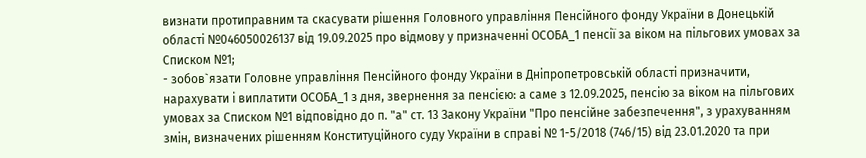визнати протиправним та скасувати рішення Головного управління Пенсійного фонду України в Донецькій області №046050026137 від 19.09.2025 про відмову у призначенні ОСОБА_1 пенсії за віком на пільгових умовах за Списком №1;
- зобов`язати Головне управління Пенсійного фонду України в Дніпропетровській області призначити, нарахувати і виплатити ОСОБА_1 з дня, звернення за пенсією: а саме з 12.09.2025, пенсію за віком на пільгових умовах за Списком №1 відповідно до п. "а" ст. 13 Закону України "Про пенсійне забезпечення", з урахуванням змін, визначених рішенням Конституційного суду України в справі № 1-5/2018 (746/15) від 23.01.2020 та при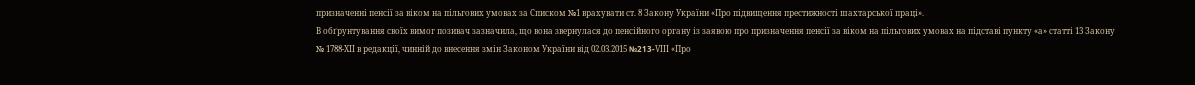призначенні пенсії за віком на пільгових умовах за Списком №1 врахувати ст. 8 Закону України «Про підвищення престижності шахтарської праці».
В обґрунтування своїх вимог позивач зазначила, що вона звернулася до пенсійного органу із заявою про призначення пенсії за віком на пільгових умовах на підставі пункту «а» статті 13 Закону № 1788-ХІІ в редакції, чинній до внесення змін Законом України від 02.03.2015 №213-VІІІ «Про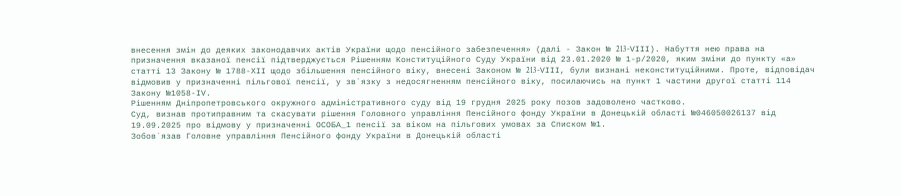внесення змін до деяких законодавчих актів України щодо пенсійного забезпечення» (далі - Закон № 213-VІІІ). Набуття нею права на призначення вказаної пенсії підтверджується Рішенням Конституційного Суду України від 23.01.2020 № 1-р/2020, яким зміни до пункту «а» статті 13 Закону № 1788-ХІІ щодо збільшення пенсійного віку, внесені Законом № 213-VІІІ, були визнані неконституційними. Проте, відповідач відмовив у призначенні пільгової пенсії, у зв`язку з недосягненням пенсійного віку, посилаючись на пункт 1 частини другої статті 114 Закону №1058-ІV.
Рішенням Дніпропетровського окружного адміністративного суду від 19 грудня 2025 року позов задоволено частково.
Суд, визнав протиправним та скасувати рішення Головного управління Пенсійного фонду України в Донецькій області №046050026137 від 19.09.2025 про відмову у призначенні ОСОБА_1 пенсії за віком на пільгових умовах за Списком №1.
Зобов`язав Головне управління Пенсійного фонду України в Донецькій області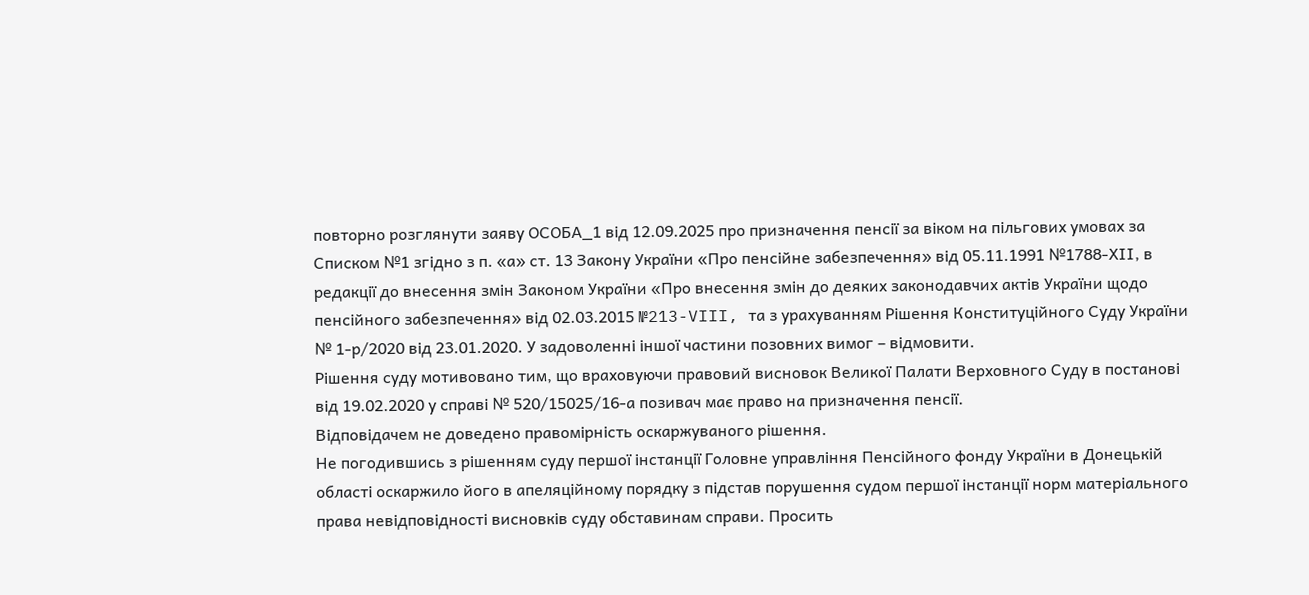повторно розглянути заяву ОСОБА_1 від 12.09.2025 про призначення пенсії за віком на пільгових умовах за Списком №1 згідно з п. «а» ст. 13 Закону України «Про пенсійне забезпечення» від 05.11.1991 №1788-ХІІ, в редакції до внесення змін Законом України «Про внесення змін до деяких законодавчих актів України щодо пенсійного забезпечення» від 02.03.2015 №213-VIII, та з урахуванням Рішення Конституційного Суду України № 1-р/2020 від 23.01.2020. У задоволенні іншої частини позовних вимог – відмовити.
Рішення суду мотивовано тим, що враховуючи правовий висновок Великої Палати Верховного Суду в постанові від 19.02.2020 у справі № 520/15025/16-а позивач має право на призначення пенсії.
Відповідачем не доведено правомірність оскаржуваного рішення.
Не погодившись з рішенням суду першої інстанції Головне управління Пенсійного фонду України в Донецькій області оскаржило його в апеляційному порядку з підстав порушення судом першої інстанції норм матеріального права невідповідності висновків суду обставинам справи. Просить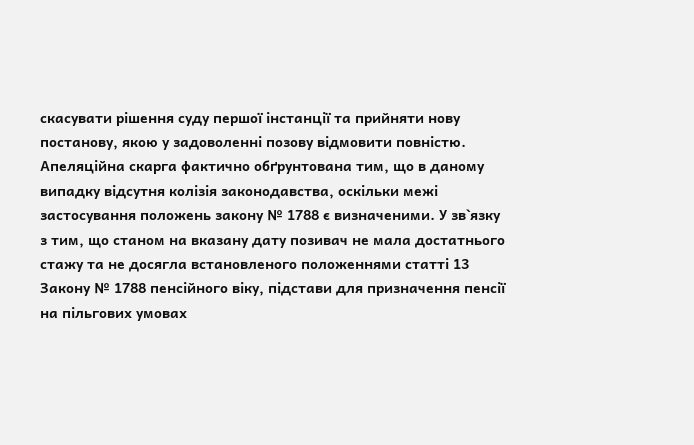скасувати рішення суду першої інстанції та прийняти нову постанову, якою у задоволенні позову відмовити повністю.
Апеляційна скарга фактично обґрунтована тим, що в даному випадку відсутня колізія законодавства, оскільки межі застосування положень закону № 1788 є визначеними. У зв`язку з тим, що станом на вказану дату позивач не мала достатнього стажу та не досягла встановленого положеннями статті 13 Закону № 1788 пенсійного віку, підстави для призначення пенсії на пільгових умовах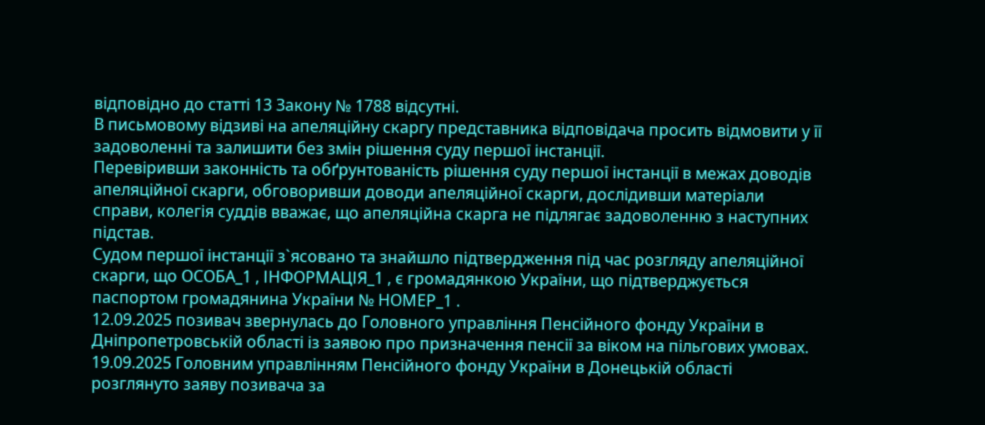відповідно до статті 13 Закону № 1788 відсутні.
В письмовому відзиві на апеляційну скаргу представника відповідача просить відмовити у її задоволенні та залишити без змін рішення суду першої інстанції.
Перевіривши законність та обґрунтованість рішення суду першої інстанції в межах доводів апеляційної скарги, обговоривши доводи апеляційної скарги, дослідивши матеріали справи, колегія суддів вважає, що апеляційна скарга не підлягає задоволенню з наступних підстав.
Судом першої інстанції з`ясовано та знайшло підтвердження під час розгляду апеляційної скарги, що ОСОБА_1 , ІНФОРМАЦІЯ_1 , є громадянкою України, що підтверджується паспортом громадянина України № НОМЕР_1 .
12.09.2025 позивач звернулась до Головного управління Пенсійного фонду України в Дніпропетровській області із заявою про призначення пенсії за віком на пільгових умовах.
19.09.2025 Головним управлінням Пенсійного фонду України в Донецькій області розглянуто заяву позивача за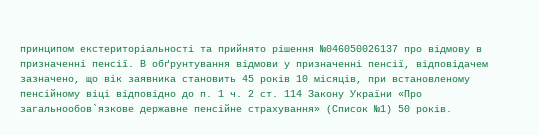принципом екстериторіальності та прийнято рішення №046050026137 про відмову в призначенні пенсії. В обґрунтування відмови у призначенні пенсії, відповідачем зазначено, що вік заявника становить 45 років 10 місяців, при встановленому пенсійному віці відповідно до п. 1 ч. 2 ст. 114 Закону України «Про загальнообов`язкове державне пенсійне страхування» (Список №1) 50 років.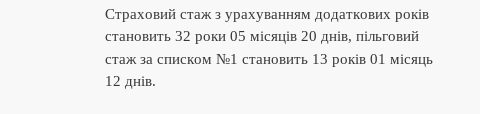Страховий стаж з урахуванням додаткових років становить 32 роки 05 місяців 20 днів, пільговий стаж за списком №1 становить 13 років 01 місяць 12 днів.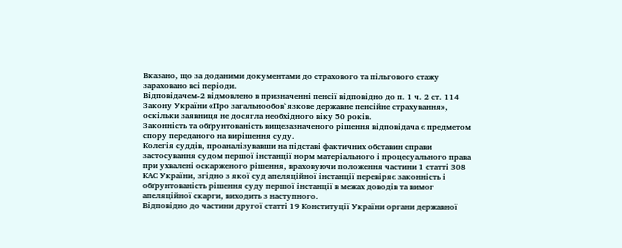Вказано, що за доданими документами до страхового та пільгового стажу зараховано всі періоди.
Відповідачем-2 відмовлено в призначенні пенсії відповідно до п. 1 ч. 2 ст. 114 Закону України «Про загальнообов`язкове державне пенсійне страхування», оскільки заявниця не досягла необхідного віку 50 років.
Законність та обґрунтованість вищезазначеного рішення відповідача є предметом спору переданого на вирішення суду.
Колегія суддів, проаналізувавши на підставі фактичних обставин справи застосування судом першої інстанції норм матеріального і процесуального права при ухвалені оскарженого рішення, враховуючи положення частини 1 статті 308 КАС України, згідно з якої суд апеляційної інстанції перевіряє законність і обґрунтованість рішення суду першої інстанції в межах доводів та вимог апеляційної скарги, виходить з наступного.
Відповідно до частини другої статті 19 Конституції України органи державної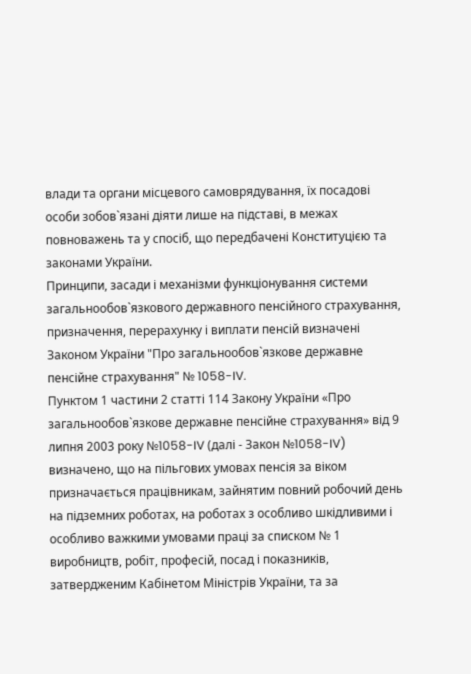влади та органи місцевого самоврядування, їх посадові особи зобов`язані діяти лише на підставі, в межах повноважень та у спосіб, що передбачені Конституцією та законами України.
Принципи, засади і механізми функціонування системи загальнообов`язкового державного пенсійного страхування, призначення, перерахунку і виплати пенсій визначені Законом України "Про загальнообов`язкове державне пенсійне страхування" № 1058-IV.
Пунктом 1 частини 2 статті 114 Закону України «Про загальнообов`язкове державне пенсійне страхування» від 9 липня 2003 року №1058-IV (далі - Закон №1058-IV) визначено, що на пільгових умовах пенсія за віком призначається працівникам, зайнятим повний робочий день на підземних роботах, на роботах з особливо шкідливими і особливо важкими умовами праці за списком № 1 виробництв, робіт, професій, посад і показників, затвердженим Кабінетом Міністрів України, та за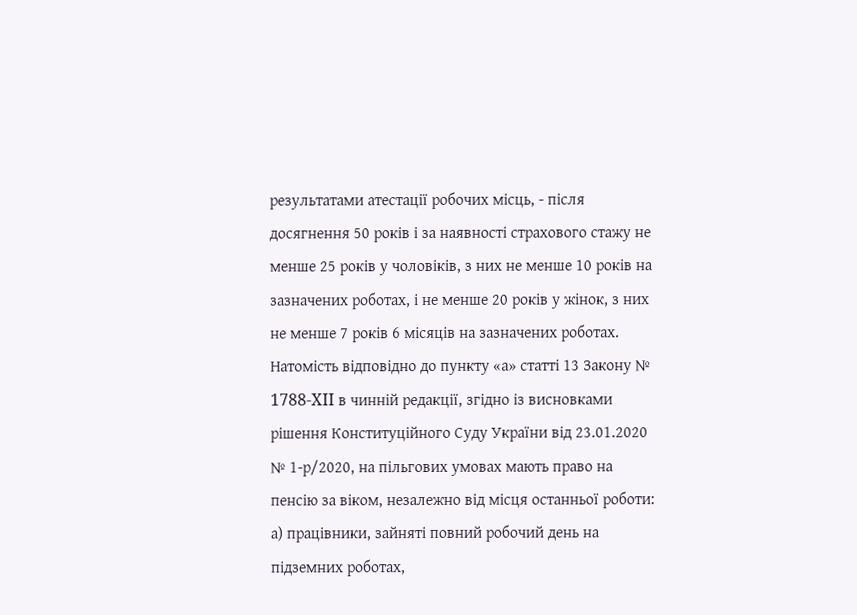результатами атестації робочих місць, - після досягнення 50 років і за наявності страхового стажу не менше 25 років у чоловіків, з них не менше 10 років на зазначених роботах, і не менше 20 років у жінок, з них не менше 7 років 6 місяців на зазначених роботах.
Натомість відповідно до пункту «а» статті 13 Закону № 1788-XII в чинній редакції, згідно із висновками рішення Конституційного Суду України від 23.01.2020 № 1-р/2020, на пільгових умовах мають право на пенсію за віком, незалежно від місця останньої роботи:
а) працівники, зайняті повний робочий день на підземних роботах,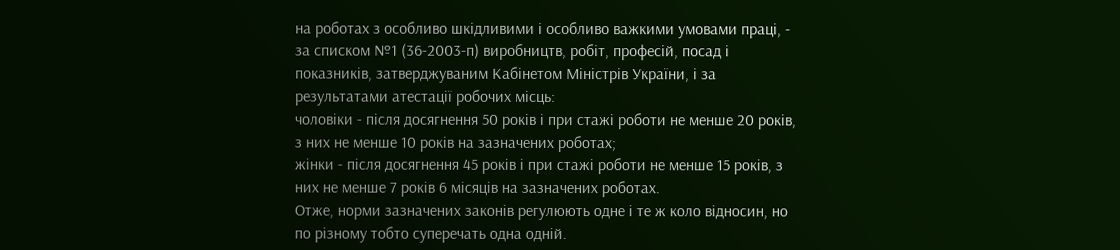на роботах з особливо шкідливими і особливо важкими умовами праці, - за списком №1 (36-2003-п) виробництв, робіт, професій, посад і показників, затверджуваним Кабінетом Міністрів України, і за результатами атестації робочих місць:
чоловіки - після досягнення 50 років і при стажі роботи не менше 20 років, з них не менше 10 років на зазначених роботах;
жінки - після досягнення 45 років і при стажі роботи не менше 15 років, з них не менше 7 років 6 місяців на зазначених роботах.
Отже, норми зазначених законів регулюють одне і те ж коло відносин, но по різному тобто суперечать одна одній.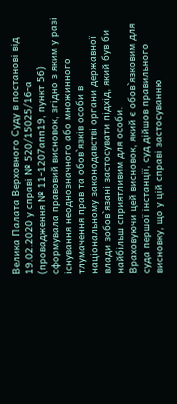Велика Палата Верховного Суду в постанові від 19.02.2020 у справі № 520/15025/16-а (провадження № 11-1207апп19, пункт 56) сформувала правовий висновок, згідно з яким у разі існування неоднозначного або множинного тлумачення прав та обов`язків особи в національному законодавстві органи державної влади зобов`язані застосувати підхід, який був би найбільш сприятливим для особи.
Враховуючи цей висновок, який є обов`язковим для суда першої інстанції, суд дійшов правильного висновку, що у цій справі застосуванню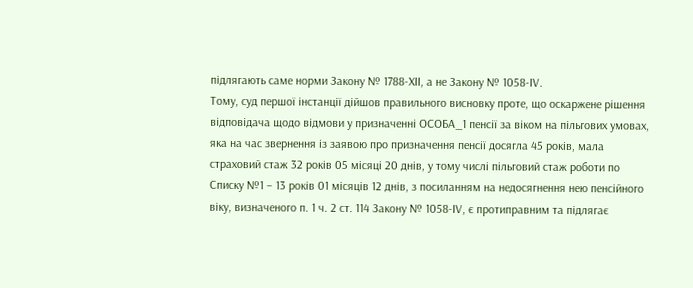підлягають саме норми Закону № 1788-ХІІ, а не Закону № 1058-ІV.
Тому, суд першої інстанції дійшов правильного висновку проте, що оскаржене рішення відповідача щодо відмови у призначенні ОСОБА_1 пенсії за віком на пільгових умовах, яка на час звернення із заявою про призначення пенсії досягла 45 років, мала страховий стаж 32 років 05 місяці 20 днів, у тому числі пільговий стаж роботи по Списку №1 – 13 років 01 місяців 12 днів, з посиланням на недосягнення нею пенсійного віку, визначеного п. 1 ч. 2 ст. 114 Закону № 1058-ІV, є протиправним та підлягає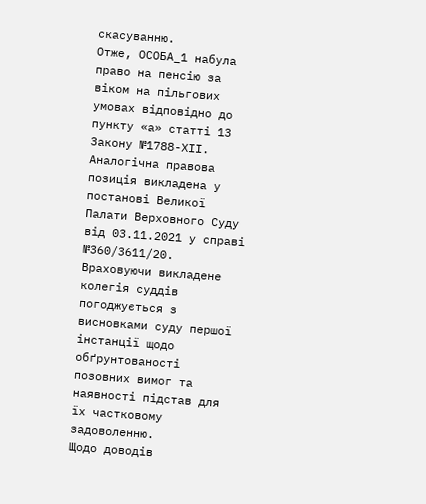скасуванню.
Отже, ОСОБА_1 набула право на пенсію за віком на пільгових умовах відповідно до пункту «а» статті 13 Закону №1788-ХІІ.
Аналогічна правова позиція викладена у постанові Великої Палати Верховного Суду від 03.11.2021 у справі №360/3611/20.
Враховуючи викладене колегія суддів погоджується з висновками суду першої інстанції щодо обґрунтованості позовних вимог та наявності підстав для їх частковому задоволенню.
Щодо доводів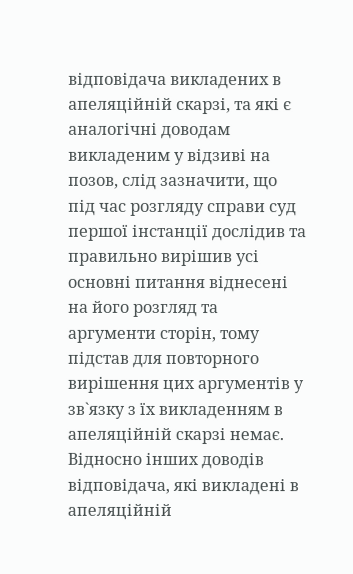відповідача викладених в апеляційній скарзі, та які є аналогічні доводам викладеним у відзиві на позов, слід зазначити, що під час розгляду справи суд першої інстанції дослідив та правильно вирішив усі основні питання віднесені на його розгляд та аргументи сторін, тому підстав для повторного вирішення цих аргументів у зв`язку з їх викладенням в апеляційній скарзі немає.
Відносно інших доводів відповідача, які викладені в апеляційній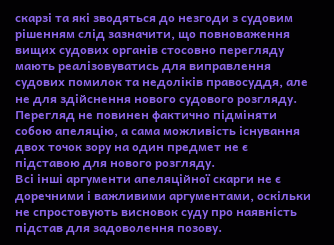скарзі та які зводяться до незгоди з судовим рішенням слід зазначити, що повноваження вищих судових органів стосовно перегляду мають реалізовуватись для виправлення судових помилок та недоліків правосуддя, але не для здійснення нового судового розгляду. Перегляд не повинен фактично підміняти собою апеляцію, а сама можливість існування двох точок зору на один предмет не є підставою для нового розгляду.
Всі інші аргументи апеляційної скарги не є доречними і важливими аргументами, оскільки не спростовують висновок суду про наявність підстав для задоволення позову.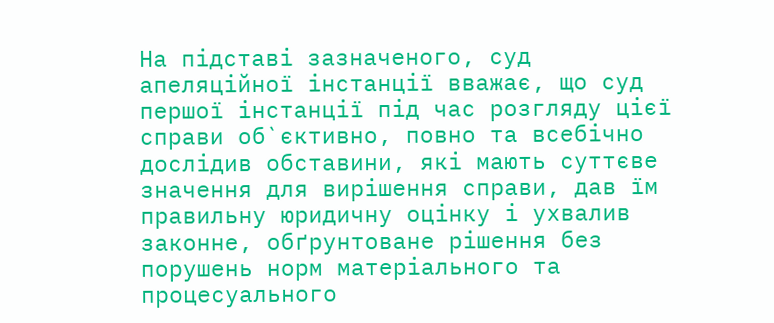На підставі зазначеного, суд апеляційної інстанції вважає, що суд першої інстанції під час розгляду цієї справи об`єктивно, повно та всебічно дослідив обставини, які мають суттєве значення для вирішення справи, дав їм правильну юридичну оцінку і ухвалив законне, обґрунтоване рішення без порушень норм матеріального та процесуального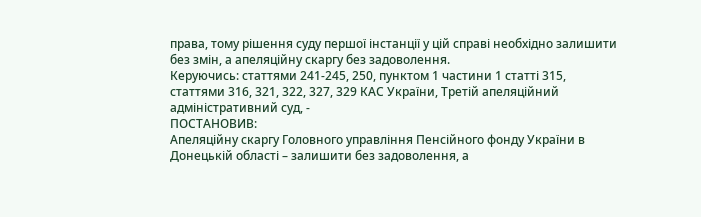права, тому рішення суду першої інстанції у цій справі необхідно залишити без змін, а апеляційну скаргу без задоволення.
Керуючись: статтями 241-245, 250, пунктом 1 частини 1 статті 315, статтями 316, 321, 322, 327, 329 КАС України, Третій апеляційний адміністративний суд, -
ПОСТАНОВИВ:
Апеляційну скаргу Головного управління Пенсійного фонду України в Донецькій області – залишити без задоволення, а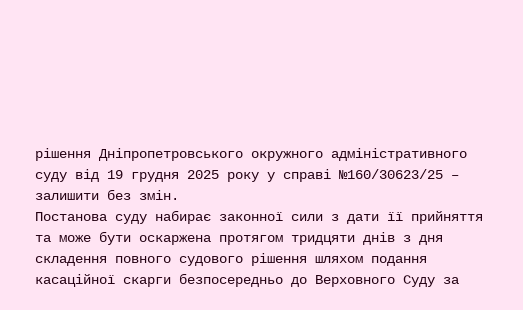рішення Дніпропетровського окружного адміністративного суду від 19 грудня 2025 року у справі №160/30623/25 – залишити без змін.
Постанова суду набирає законної сили з дати її прийняття та може бути оскаржена протягом тридцяти днів з дня складення повного судового рішення шляхом подання касаційної скарги безпосередньо до Верховного Суду за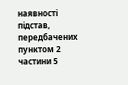наявності підстав, передбачених пунктом 2 частини 5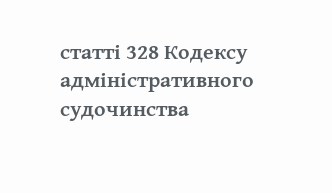статті 328 Кодексу адміністративного судочинства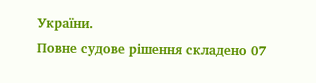України.
Повне судове рішення складено 07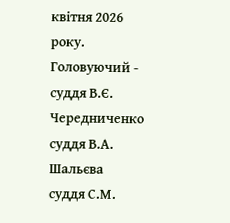квітня 2026 року.
Головуючий - суддя В.Є. Чередниченко
суддя В.А. Шальєва
суддя С.М.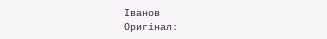Іванов
Оригінал: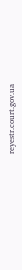reyestr.court.gov.ua